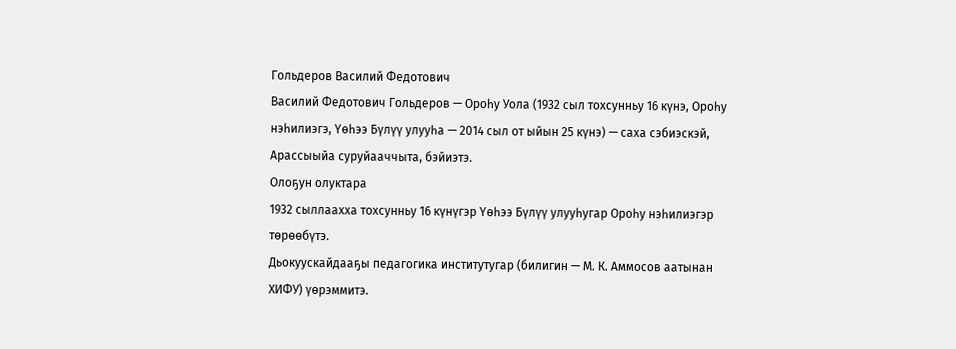Гольдеров Василий Федотович
Василий Федотович Гольдеров — Ороһу Уола (1932 сыл тохсунньу 16 күнэ, Ороһу нэһилиэгэ, Үөһээ Бүлүү улууһа — 2014 сыл от ыйын 25 күнэ) — саха сэбиэскэй, Арассыыйа суруйааччыта, бэйиэтэ.
Олоҕун олуктара
1932 сыллаахха тохсунньу 16 күнүгэр Үөһээ Бүлүү улууһугар Ороһу нэһилиэгэр төрөөбүтэ.
Дьокуускайдааҕы педагогика институтугар (билигин — М. К. Аммосов аатынан ХИФУ) үөрэммитэ.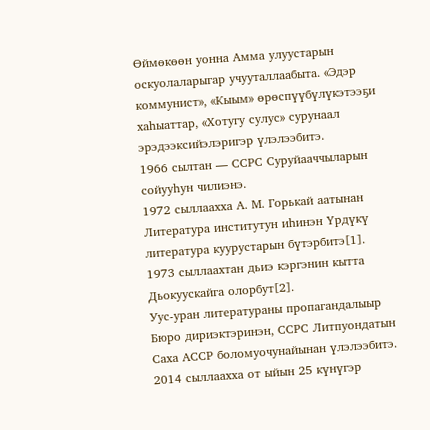Өймөкөөн уонна Амма улуустарын оскуолаларыгар учууталлаабыта. «Эдэр коммунист», «Кыым» өрөспүүбүлүкэтээҕи хаһыаттар, «Хотугу сулус» сурунаал эрэдээксийэлэригэр үлэлээбитэ.
1966 сылтан — ССРС Суруйааччыларын сойууһун чилиэнэ.
1972 сыллаахха А. М. Горькай аатынан Литература институтун иһинэн Үрдүкү литература куурустарын бүтэрбитэ[1].
1973 сыллаахтан дьиэ кэргэнин кытта Дьокуускайга олорбут[2].
Уус-уран литератураны пропагандалыыр Бюро дириэктэринэн, ССРС Литпуондатын Саха АССР боломуочунайынан үлэлээбитэ.
2014 сыллаахха от ыйын 25 күнүгэр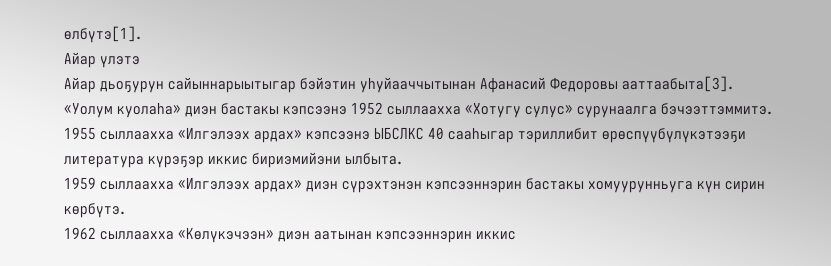өлбүтэ[1].
Айар үлэтэ
Айар дьоҕурун сайыннарыытыгар бэйэтин уһуйааччытынан Афанасий Федоровы ааттаабыта[3].
«Уолум куолаһа» диэн бастакы кэпсээнэ 1952 сыллаахха «Хотугу сулус» сурунаалга бэчээттэммитэ.
1955 сыллаахха «Илгэлээх ардах» кэпсээнэ ЫБСЛКС 40 сааһыгар тэриллибит өрөспүүбүлүкэтээҕи литература күрэҕэр иккис бириэмийэни ылбыта.
1959 сыллаахха «Илгэлээх ардах» диэн сүрэхтэнэн кэпсээннэрин бастакы хомуурунньуга күн сирин көрбүтэ.
1962 сыллаахха «Көлүкэчээн» диэн аатынан кэпсээннэрин иккис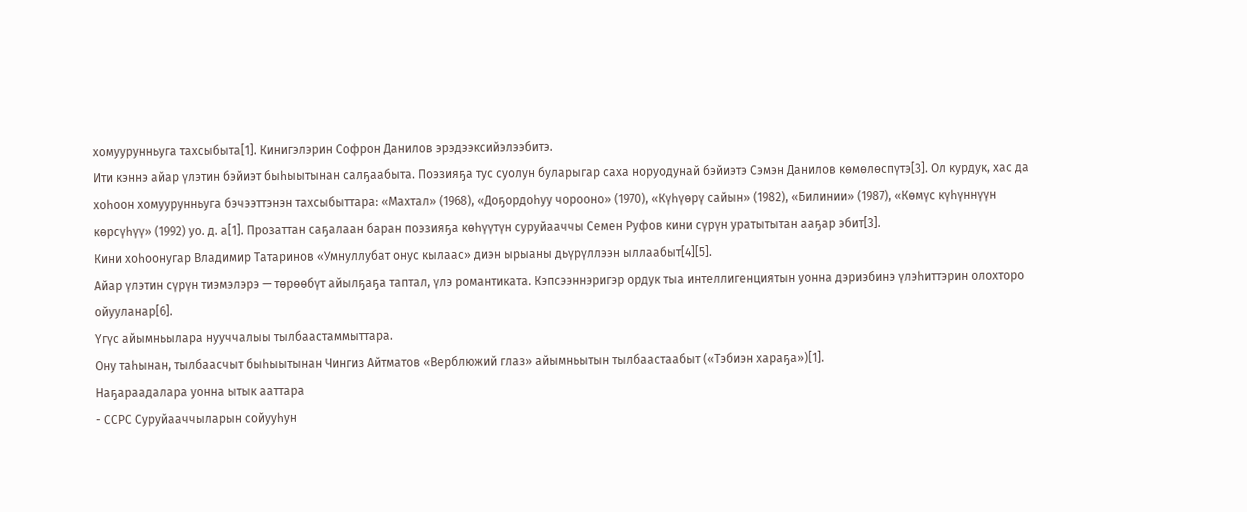хомуурунньуга тахсыбыта[1]. Кинигэлэрин Софрон Данилов эрэдээксийэлээбитэ.
Ити кэннэ айар үлэтин бэйиэт быһыытынан салҕаабыта. Поэзияҕа тус суолун буларыгар саха норуодунай бэйиэтэ Сэмэн Данилов көмөлөспүтэ[3]. Ол курдук, хас да хоһоон хомуурунньуга бэчээттэнэн тахсыбыттара: «Махтал» (1968), «Доҕордоһуу чорооно» (1970), «Күһүөрү сайын» (1982), «Билинии» (1987), «Көмүс күһүннүүн көрсүһүү» (1992) уо. д. а[1]. Прозаттан саҕалаан баран поэзияҕа көһүүтүн суруйааччы Семен Руфов кини сүрүн уратытытан ааҕар эбит[3].
Кини хоһоонугар Владимир Татаринов «Умнуллубат онус кылаас» диэн ырыаны дьүрүллээн ыллаабыт[4][5].
Айар үлэтин сүрүн тиэмэлэрэ — төрөөбүт айылҕаҕа таптал, үлэ романтиката. Кэпсээннэригэр ордук тыа интеллигенциятын уонна дэриэбинэ үлэһиттэрин олохторо ойууланар[6].
Үгүс айымньылара нууччалыы тылбаастаммыттара.
Ону таһынан, тылбаасчыт быһыытынан Чингиз Айтматов «Верблюжий глаз» айымньытын тылбаастаабыт («Тэбиэн хараҕа»)[1].
Наҕараадалара уонна ытык ааттара
- ССРС Суруйааччыларын сойууһун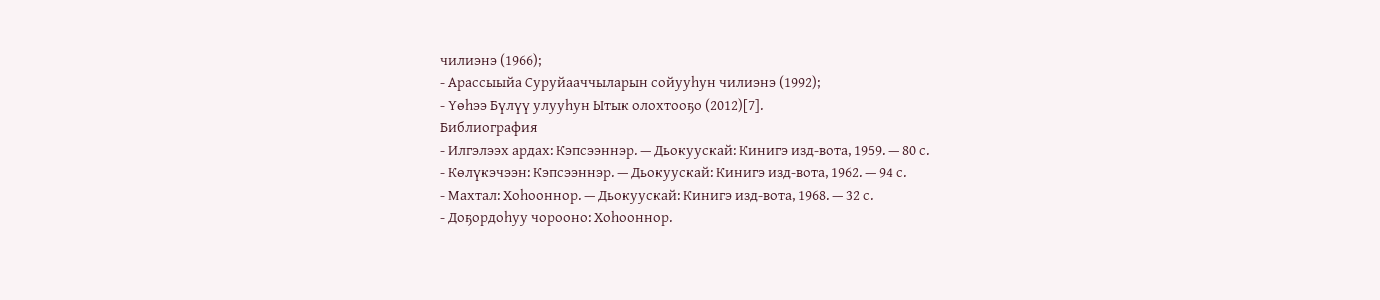чилиэнэ (1966);
- Арассыыйа Суруйааччыларын сойууһун чилиэнэ (1992);
- Үөһээ Бүлүү улууһун Ытык олохтооҕо (2012)[7].
Библиография
- Илгэлээх ардах: Кэпсээннэр. — Дьокуускай: Кинигэ изд-вота, 1959. — 80 с.
- Көлүкэчээн: Кэпсээннэр. — Дьокуускай: Кинигэ изд-вота, 1962. — 94 с.
- Махтал: Хоһооннор. — Дьокуускай: Кинигэ изд-вота, 1968. — 32 с.
- Доҕордоһуу чорооно: Хоһооннор.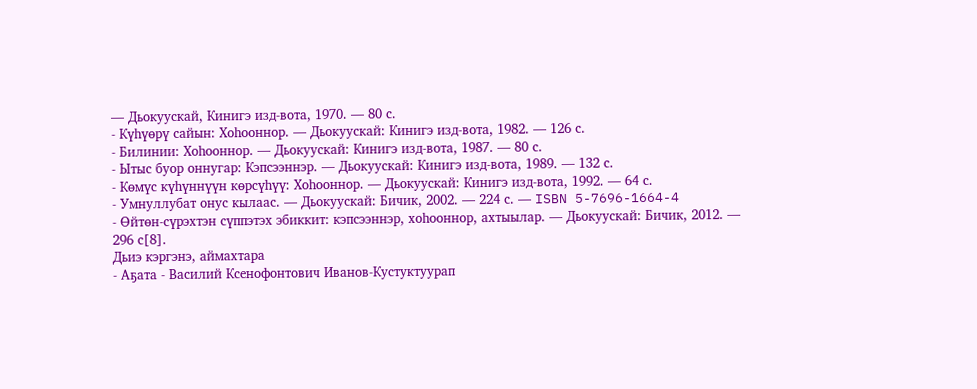— Дьокуускай, Кинигэ изд-вота, 1970. — 80 с.
- Күһүөрү сайын: Хоһооннор. — Дьокуускай: Кинигэ изд-вота, 1982. — 126 с.
- Билинии: Хоһооннор. — Дьокуускай: Кинигэ изд-вота, 1987. — 80 с.
- Ытыс буор оннугар: Кэпсээннэр. — Дьокуускай: Кинигэ изд-вота, 1989. — 132 с.
- Көмүс күһүннүүн көрсүһүү: Хоһооннор. — Дьокуускай: Кинигэ изд-вота, 1992. — 64 с.
- Умнуллубат онус кылаас. — Дьокуускай: Бичик, 2002. — 224 с. — ISBN 5-7696-1664-4
- Өйтөн-сүрэхтэн сүппэтэх эбиккит: кэпсээннэр, хоһооннор, ахтыылар. — Дьокуускай: Бичик, 2012. — 296 с[8].
Дьиэ кэргэнэ, аймахтара
- Аҕата - Василий Ксенофонтович Иванов-Кустуктуурап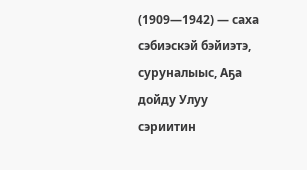(1909—1942) — саха сэбиэскэй бэйиэтэ, суруналыыс, Аҕа дойду Улуу сэриитин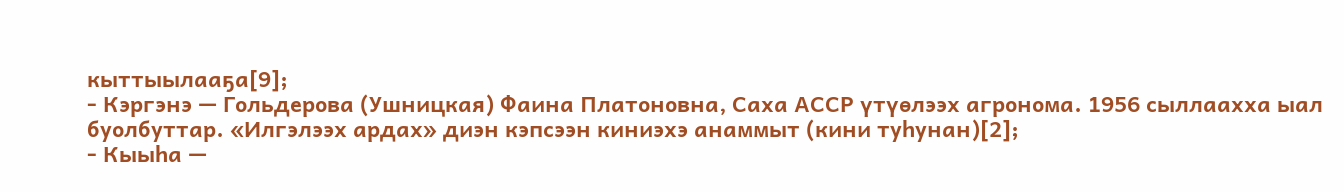кыттыылааҕа[9];
- Кэргэнэ — Гольдерова (Ушницкая) Фаина Платоновна, Саха АССР үтүөлээх агронома. 1956 сыллаахха ыал буолбуттар. «Илгэлээх ардах» диэн кэпсээн киниэхэ анаммыт (кини туһунан)[2];
- Кыыһа —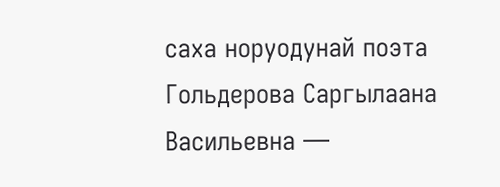саха норуодунай поэта Гольдерова Саргылаана Васильевна —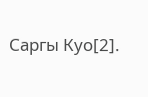Саргы Куо[2].